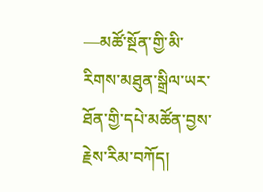—མཚོ་སྔོན་གྱི་མི་རིགས་མཐུན་སྒྲིལ་ཡར་ཐོན་གྱི་དཔེ་མཚོན་བྱས་རྗེས་རིམ་བཀོད།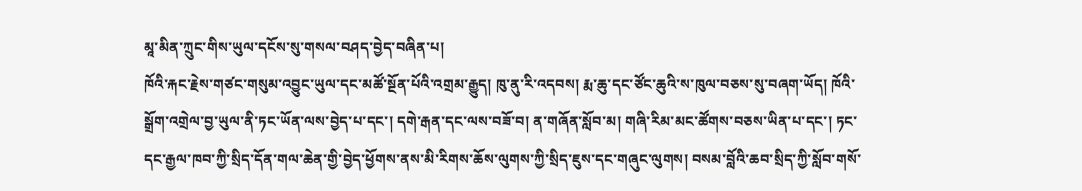མཱ་མིན་ཀྲུང་གིས་ཡུལ་དངོས་སུ་གསལ་བཤད་བྱེད་བཞིན་པ།
ཁོའི་རྐང་རྗེས་གཙང་གསུམ་འབྱུང་ཡུལ་དང་མཚོ་སྔོན་པོའི་འགྲམ་རྒྱུད། ཁུ་ནུ་རི་འདབས། རྨ་ཆུ་དང་ཙོང་ཆུའི་ས་ཁུལ་བཅས་སུ་བཞག་ཡོད། ཁོའི་སྒྲོག་འགྲེལ་བྱ་ཡུལ་ནི་ཏང་ཡོན་ལས་བྱེད་པ་དང་། དགེ་རྒན་དང་ལས་བཟོ་བ། ན་གཞོན་སློབ་མ། གཞི་རིམ་མང་ཚོགས་བཅས་ཡིན་པ་དང་། ཏང་དང་རྒྱལ་ཁབ་ཀྱི་སྲིད་དོན་གལ་ཆེན་གྱི་བྱེད་ཕྱོགས་ནས་མི་རིགས་ཆོས་ལུགས་ཀྱི་སྲིད་ཇུས་དང་གཞུང་ལུགས། བསམ་བློའི་ཆབ་སྲིད་ཀྱི་སློབ་གསོ་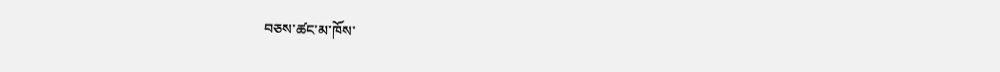བཅས་ཚང་མ་ཁོས་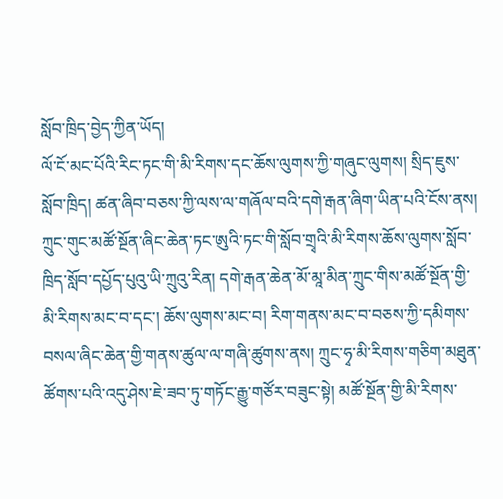སློབ་ཁྲིད་བྱེད་ཀྱིན་ཡོད།
ལོ་ངོ་མང་པོའི་རིང་ཏང་གི་མི་རིགས་དང་ཆོས་ལུགས་ཀྱི་གཞུང་ལུགས། སྲིད་ཇུས་སློབ་ཁྲིད། ཚན་ཞིབ་བཅས་ཀྱི་ལས་ལ་གཞོལ་བའི་དགེ་རྒན་ཞིག་ཡིན་པའི་ངོས་ནས། ཀྲུང་གུང་མཚོ་སྔོན་ཞིང་ཆེན་ཏང་ཨུའི་ཏང་གི་སློབ་གྲྭའི་མི་རིགས་ཆོས་ལུགས་སློབ་ཁྲིད་སློབ་དཔྱོད་པུའུ་ཡི་ཀྲུའུ་རིན། དགེ་རྒན་ཆེན་མོ་མཱ་མིན་ཀྲུང་གིས་མཚོ་སྔོན་གྱི་མི་རིགས་མང་བ་དང་། ཆོས་ལུགས་མང་བ། རིག་གནས་མང་བ་བཅས་ཀྱི་དམིགས་བསལ་ཞིང་ཆེན་གྱི་གནས་ཚུལ་ལ་གཞི་ཚུགས་ནས། ཀྲུང་ཧྭ་མི་རིགས་གཅིག་མཐུན་ཚོགས་པའི་འདུ་ཤེས་ཇེ་ཟབ་ཏུ་གཏོང་རྒྱུ་གཙོར་བཟུང་སྟེ། མཚོ་སྔོན་གྱི་མི་རིགས་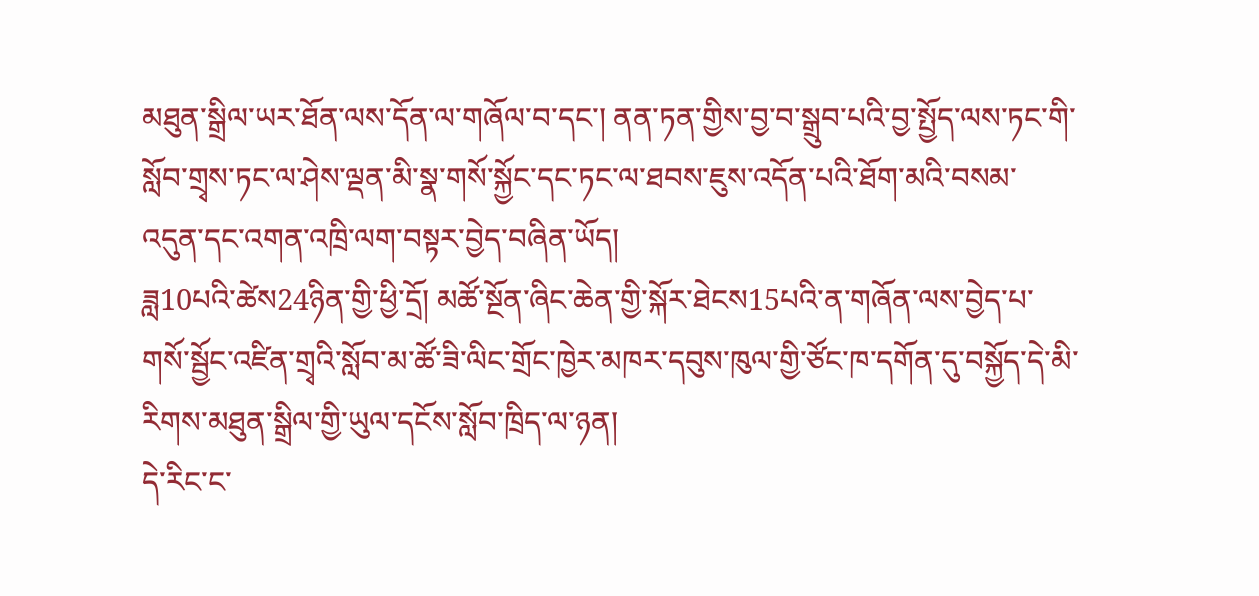མཐུན་སྒྲིལ་ཡར་ཐོན་ལས་དོན་ལ་གཞོལ་བ་དང་། ནན་ཏན་གྱིས་བྱ་བ་སྒྲུབ་པའི་བྱ་སྤྱོད་ལས་ཏང་གི་སློབ་གྲྭས་ཏང་ལ་ཤེས་ལྡན་མི་སྣ་གསོ་སྐྱོང་དང་ཏང་ལ་ཐབས་ཇུས་འདོན་པའི་ཐོག་མའི་བསམ་འདུན་དང་འགན་འཁྲི་ལག་བསྟར་བྱེད་བཞིན་ཡོད།
ཟླ10པའི་ཚེས24ཉིན་གྱི་ཕྱི་དྲོ། མཚོ་སྔོན་ཞིང་ཆེན་གྱི་སྐོར་ཐེངས15པའི་ན་གཞོན་ལས་བྱེད་པ་གསོ་སྦྱོང་འཛིན་གྲྭའི་སློབ་མ་ཚོ་ཟི་ལིང་གྲོང་ཁྱེར་མཁར་དབུས་ཁུལ་གྱི་ཙོང་ཁ་དགོན་དུ་བསྐྱོད་དེ་མི་རིགས་མཐུན་སྒྲིལ་གྱི་ཡུལ་དངོས་སློབ་ཁྲིད་ལ་ཉན།
དེ་རིང་ང་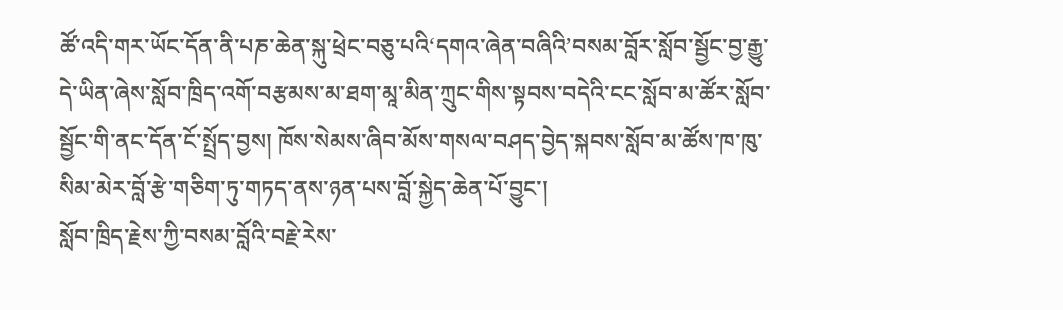ཚོ་འདི་གར་ཡོང་དོན་ནི་པཎ་ཆེན་སྐུ་ཕྲེང་བཅུ་པའི‘དགའ་ཞེན་བཞིའི’བསམ་བློར་སློབ་སྦྱོང་བྱ་རྒྱུ་དེ་ཡིན་ཞེས་སློབ་ཁྲིད་འགོ་བརྩམས་མ་ཐག་མཱ་མིན་ཀྲུང་གིས་སྟབས་བདེའི་ངང་སློབ་མ་ཚོར་སློབ་སྦྱོང་གི་ནང་དོན་ངོ་སྤྲོད་བྱས། ཁོས་སེམས་ཞིབ་མོས་གསལ་བཤད་བྱེད་སྐབས་སློབ་མ་ཚོས་ཁ་ཁུ་སིམ་མེར་བློ་རྩེ་གཅིག་ཏུ་གཏད་ནས་ཉན་པས་བློ་སྐྱེད་ཆེན་པོ་བྱུང་།
སློབ་ཁྲིད་རྗེས་ཀྱི་བསམ་བློའི་བརྗེ་རེས་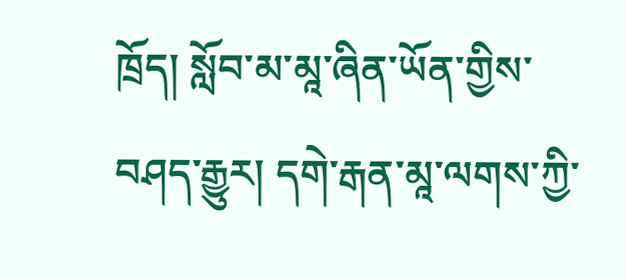ཁྲོད། སློབ་མ་མཱ་ཞིན་ཡོན་གྱིས་བཤད་རྒྱུར། དགེ་རྒན་མཱ་ལགས་ཀྱི་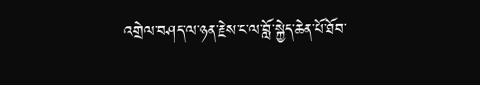འགྲེལ་བཤད་ལ་ཉན་རྗེས་ང་ལ་བློ་སྐྱེད་ཆེན་པོ་ཐོབ་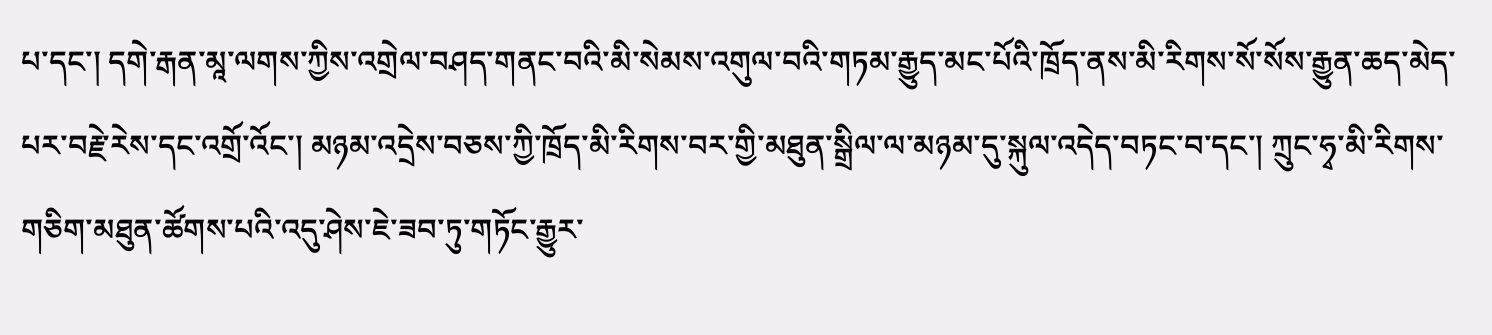པ་དང་། དགེ་རྒན་མཱ་ལགས་ཀྱིས་འགྲེལ་བཤད་གནང་བའི་མི་སེམས་འགུལ་བའི་གཏམ་རྒྱུད་མང་པོའི་ཁྲོད་ནས་མི་རིགས་སོ་སོས་རྒྱུན་ཆད་མེད་པར་བརྗེ་རེས་དང་འགྲོ་འོང་། མཉམ་འདྲེས་བཅས་ཀྱི་ཁྲོད་མི་རིགས་བར་གྱི་མཐུན་སྒྲིལ་ལ་མཉམ་དུ་སྐུལ་འདེད་བཏང་བ་དང་། ཀྲུང་ཧྭ་མི་རིགས་གཅིག་མཐུན་ཚོགས་པའི་འདུ་ཤེས་ཇེ་ཟབ་ཏུ་གཏོང་རྒྱུར་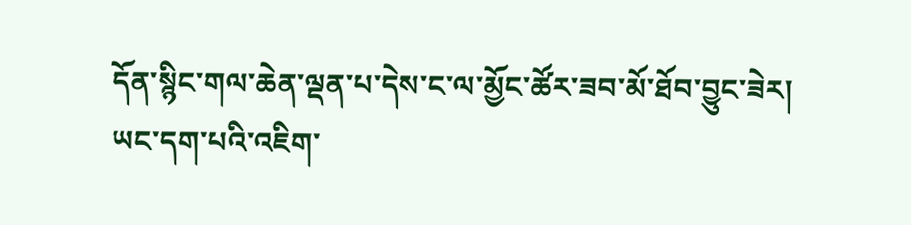དོན་སྙིང་གལ་ཆེན་ལྡན་པ་དེས་ང་ལ་མྱོང་ཚོར་ཟབ་མོ་ཐོབ་བྱུང་ཟེར།
ཡང་དག་པའི་འཇིག་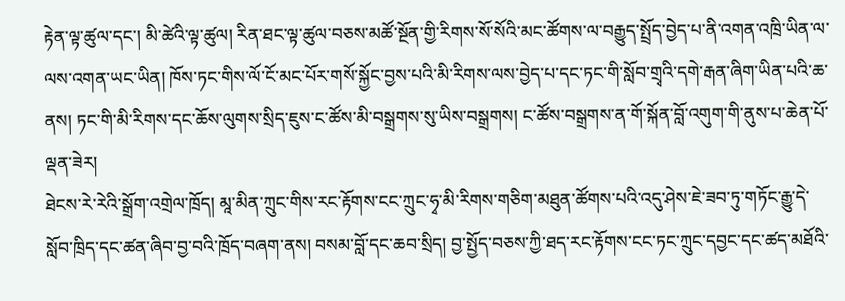རྟེན་ལྟ་ཚུལ་དང་། མི་ཚེའི་ལྟ་ཚུལ། རིན་ཐང་ལྟ་ཚུལ་བཅས་མཚོ་སྔོན་གྱི་རིགས་སོ་སོའི་མང་ཚོགས་ལ་བརྒྱུད་སྤྲོད་བྱེད་པ་ནི་འགན་འཁྲི་ཡིན་ལ་ལས་འགན་ཡང་ཡིན། ཁོས་ཏང་གིས་ལོ་ངོ་མང་པོར་གསོ་སྐྱོང་བྱས་པའི་མི་རིགས་ལས་བྱེད་པ་དང་ཏང་གི་སློབ་གྲྭའི་དགེ་རྒན་ཞིག་ཡིན་པའི་ཆ་ནས། ཏང་གི་མི་རིགས་དང་ཆོས་ལུགས་སྲིད་ཇུས་ང་ཚོས་མི་བསྒྲགས་སུ་ཡིས་བསྒྲགས། ང་ཚོས་བསྒྲགས་ན་གོ་སྐོན་བློ་འགུག་གི་ནུས་པ་ཆེན་པོ་ལྡན་ཟེར།
ཐེངས་རེ་རེའི་སྒྲོག་འགྲེལ་ཁྲོད། མཱ་མིན་ཀྲུང་གིས་རང་རྟོགས་ངང་ཀྲུང་ཧྭ་མི་རིགས་གཅིག་མཐུན་ཚོགས་པའི་འདུ་ཤེས་ཇེ་ཟབ་ཏུ་གཏོང་རྒྱུ་དེ་སློབ་ཁྲིད་དང་ཚན་ཞིབ་བྱ་བའི་ཁྲོད་བཞག་ནས། བསམ་བློ་དང་ཆབ་སྲིད། བྱ་སྤྱོད་བཅས་ཀྱི་ཐད་རང་རྟོགས་ངང་ཏང་ཀྲུང་དབྱང་དང་ཚད་མཐོའི་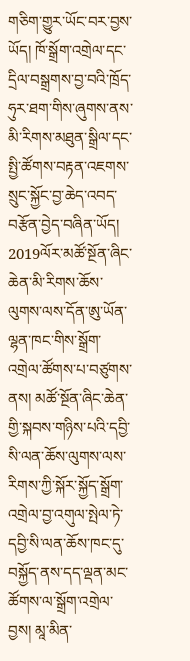གཅིག་གྱུར་ཡོང་བར་བྱས་ཡོད། ཁོ་སྒྲོག་འགྲེལ་དང་དྲིལ་བསྒྲགས་བྱ་བའི་ཁྲོད་ཧུར་ཐག་གིས་ཞུགས་ནས་མི་རིགས་མཐུན་སྒྲིལ་དང་སྤྱི་ཚོགས་བརྟན་འཇགས་སྲུང་སྐྱོང་བྱ་ཆེད་འབད་བརྩོན་བྱེད་བཞིན་ཡོད།
2019ལོར་མཚོ་སྔོན་ཞིང་ཆེན་མི་རིགས་ཆོས་ལུགས་ལས་དོན་ཨུ་ཡོན་ལྷན་ཁང་གིས་སྒྲོག་འགྲེལ་ཚོགས་པ་བཙུགས་ནས། མཚོ་སྔོན་ཞིང་ཆེན་གྱི་སྐབས་གཉིས་པའི་དབྱི་སི་ལན་ཆོས་ལུགས་ལས་རིགས་ཀྱི་སྐོར་སྐྱོད་སྒྲོག་འགྲེལ་བྱ་འགུལ་སྤེལ་ཏེ་དབྱི་སི་ལན་ཆོས་ཁང་དུ་བསྐྱོད་ནས་དད་ལྡན་མང་ཚོགས་ལ་སྒྲོག་འགྲེལ་བྱས། མཱ་མིན་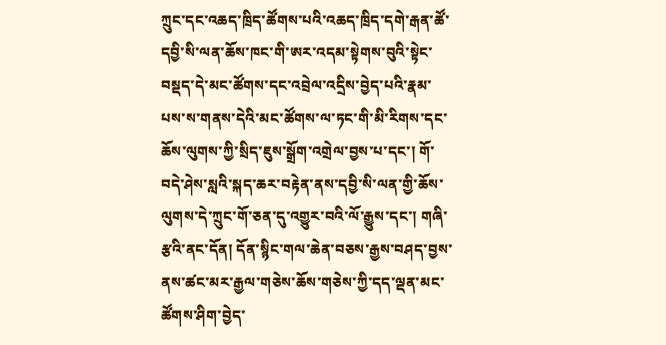ཀྲུང་དང་འཆད་ཁྲིད་ཚོགས་པའི་འཆད་ཁྲིད་དགེ་རྒན་ཚོ་དབྱི་སི་ལན་ཆོས་ཁང་གི་ཨར་འདམ་སྟེགས་བུའི་སྟེང་བསྡད་དེ་མང་ཚོགས་དང་འབྲེལ་འདྲིས་བྱེད་པའི་རྣམ་པས་ས་གནས་དེའི་མང་ཚོགས་ལ་ཏང་གི་མི་རིགས་དང་ཆོས་ལུགས་ཀྱི་སྲིད་ཇུས་སྒྲོག་འགྲེལ་བྱས་པ་དང་། གོ་བདེ་ཤེས་སླའི་སྐད་ཆར་བརྟེན་ནས་དབྱི་སི་ལན་གྱི་ཆོས་ལུགས་དེ་ཀྲུང་གོ་ཅན་དུ་འགྱུར་བའི་ལོ་རྒྱུས་དང་། གཞི་རྩའི་ནང་དོན། དོན་སྙིང་གལ་ཆེན་བཅས་རྒྱས་བཤད་བྱས་ནས་ཚང་མར་རྒྱལ་གཅེས་ཆོས་གཅེས་ཀྱི་དད་ལྡན་མང་ཚོགས་ཤིག་བྱེད་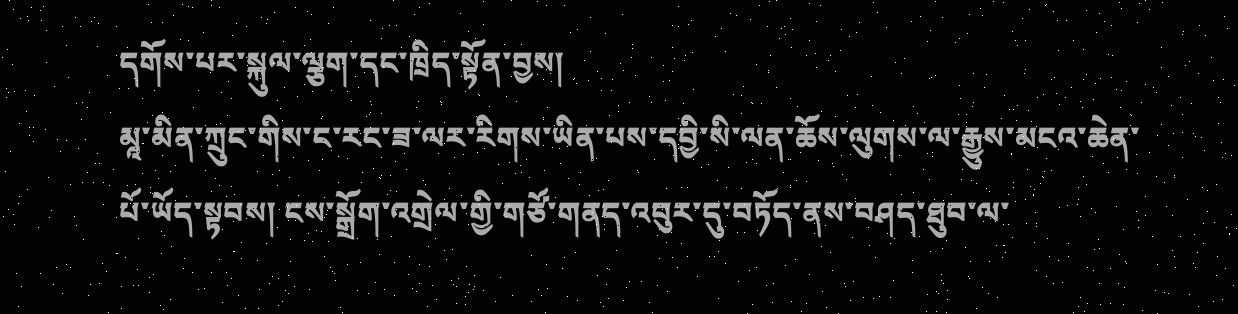དགོས་པར་སྐུལ་ལྕག་དང་ཁྲིད་སྟོན་བྱས།
མཱ་མིན་ཀྲུང་གིས་ང་རང་ཟ་ལར་རིགས་ཡིན་པས་དབྱི་སི་ལན་ཆོས་ལུགས་ལ་རྒྱུས་མངའ་ཆེན་པོ་ཡོད་སྟབས། ངས་སྒྲོག་འགྲེལ་གྱི་གཙོ་གནད་འབུར་དུ་བཏོད་ནས་བཤད་ཐུབ་ལ་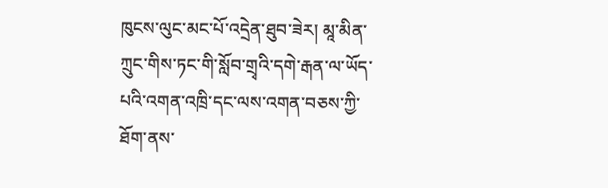ཁུངས་ལུང་མང་པོ་འདྲེན་ཐུབ་ཟེར། མཱ་མིན་ཀྲུང་གིས་ཏང་གི་སློབ་གྲྭའི་དགེ་རྒན་ལ་ཡོད་པའི་འགན་འཁྲི་དང་ལས་འགན་བཅས་ཀྱི་ཐོག་ནས་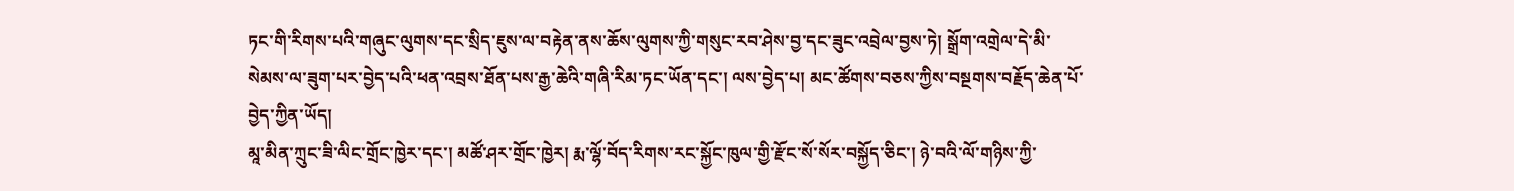ཏང་གི་རིགས་པའི་གཞུང་ལུགས་དང་སྲིད་ཇུས་ལ་བརྟེན་ནས་ཆོས་ལུགས་ཀྱི་གསུང་རབ་ཤེས་བྱ་དང་ཟུང་འབྲེལ་བྱས་ཏེ། སྒྲོག་འགྲེལ་དེ་མི་སེམས་ལ་ཟུག་པར་བྱེད་པའི་ཕན་འབྲས་ཐོན་པས་རྒྱ་ཆེའི་གཞི་རིམ་ཏང་ཡོན་དང་། ལས་བྱེད་པ། མང་ཚོགས་བཅས་ཀྱིས་བསྔགས་བརྗོད་ཆེན་པོ་བྱེད་ཀྱིན་ཡོད།
མཱ་མིན་ཀྲུང་ཟི་ལིང་གྲོང་ཁྱེར་དང་། མཚོ་ཤར་གྲོང་ཁྱེར། རྨ་ལྷོ་བོད་རིགས་རང་སྐྱོང་ཁུལ་གྱི་རྫོང་སོ་སོར་བསྐྱོད་ཅིང་། ཉེ་བའི་ལོ་གཉིས་ཀྱི་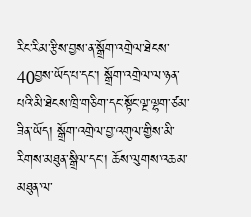རིང་རིམ་རྩིས་བྱས་ན་སྒྲོག་འགྲེལ་ཐེངས་40བྱས་ཡོད་པ་དང་། སྒྲོག་འགྲེལ་ལ་ཉན་པའི་མི་ཐེངས་ཁྲི་གཅིག་དང་སྟོང་ལྔ་ལྷག་ཙམ་ཟིན་ཡོད། སྒྲོག་འགྲེལ་བྱ་འགུལ་གྱིས་མི་རིགས་མཐུན་སྒྲིལ་དང་། ཆོས་ལུགས་འཆམ་མཐུན་ལ་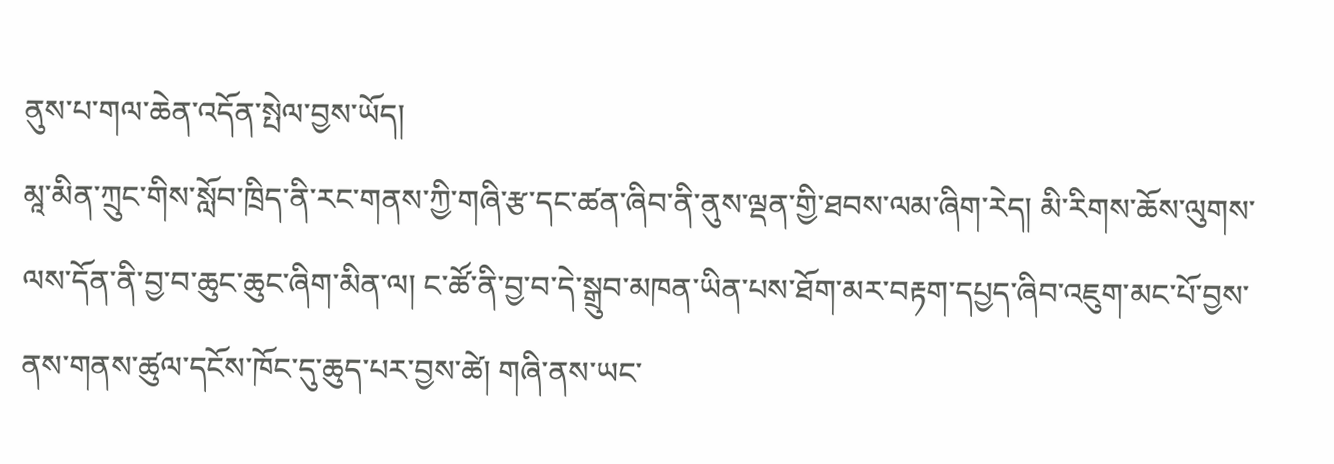ནུས་པ་གལ་ཆེན་འདོན་སྤེལ་བྱས་ཡོད།
མཱ་མིན་ཀྲུང་གིས་སློབ་ཁྲིད་ནི་རང་གནས་ཀྱི་གཞི་རྩ་དང་ཚན་ཞིབ་ནི་ནུས་ལྡན་གྱི་ཐབས་ལམ་ཞིག་རེད། མི་རིགས་ཆོས་ལུགས་ལས་དོན་ནི་བྱ་བ་ཆུང་ཆུང་ཞིག་མིན་ལ། ང་ཚོ་ནི་བྱ་བ་དེ་སྒྲུབ་མཁན་ཡིན་པས་ཐོག་མར་བརྟག་དཔྱད་ཞིབ་འཇུག་མང་པོ་བྱས་ནས་གནས་ཚུལ་དངོས་ཁོང་དུ་ཆུད་པར་བྱས་ཚེ། གཞི་ནས་ཡང་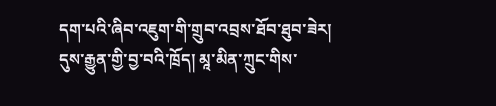དག་པའི་ཞིབ་འཇུག་གི་གྲུབ་འབྲས་ཐོབ་ཐུབ་ཟེར།
དུས་རྒྱུན་གྱི་བྱ་བའི་ཁྲོད། མཱ་མིན་ཀྲུང་གིས་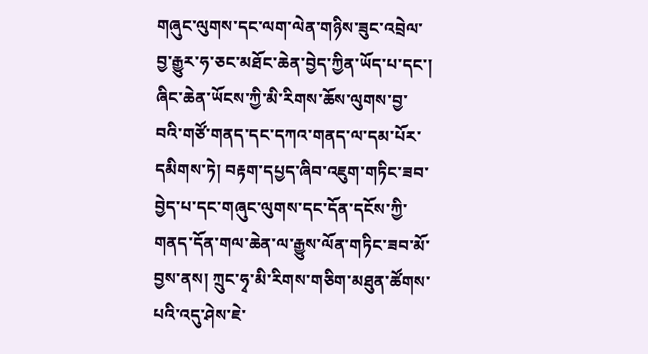གཞུང་ལུགས་དང་ལག་ལེན་གཉིས་ཟུང་འབྲེལ་བྱ་རྒྱུར་ཧ་ཅང་མཐོང་ཆེན་བྱེད་ཀྱིན་ཡོད་པ་དང་། ཞིང་ཆེན་ཡོངས་ཀྱི་མི་རིགས་ཆོས་ལུགས་བྱ་བའི་གཙོ་གནད་དང་དཀའ་གནད་ལ་དམ་པོར་དམིགས་ཏེ། བརྟག་དཔྱད་ཞིབ་འཇུག་གཏིང་ཟབ་བྱེད་པ་དང་གཞུང་ལུགས་དང་དོན་དངོས་ཀྱི་གནད་དོན་གལ་ཆེན་ལ་རྒྱུས་ལོན་གཏིང་ཟབ་མོ་བྱས་ནས། ཀྲུང་ཧྭ་མི་རིགས་གཅིག་མཐུན་ཚོགས་པའི་འདུ་ཤེས་ཇེ་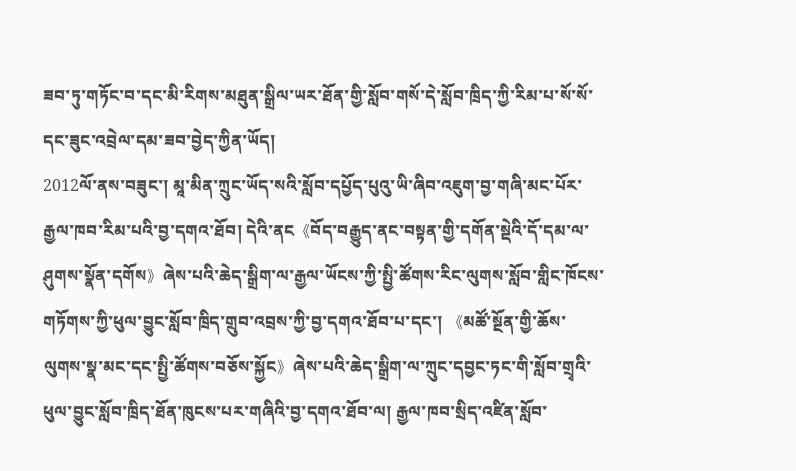ཟབ་ཏུ་གཏོང་བ་དང་མི་རིགས་མཐུན་སྒྲིལ་ཡར་ཐོན་གྱི་སློབ་གསོ་དེ་སློབ་ཁྲིད་ཀྱི་རིམ་པ་སོ་སོ་དང་ཟུང་འབྲེལ་དམ་ཟབ་བྱེད་ཀྱིན་ཡོད།
2012ལོ་ནས་བཟུང་། མཱ་མིན་ཀྲུང་ཡོད་སའི་སློབ་དཔྱོད་པུའུ་ཡི་ཞིབ་འཇུག་བྱ་གཞི་མང་པོར་རྒྱལ་ཁབ་རིམ་པའི་བྱ་དགའ་ཐོབ། དེའི་ནང《བོད་བརྒྱུད་ནང་བསྟན་གྱི་དགོན་སྡེའི་དོ་དམ་ལ་ཤུགས་སྣོན་དགོས》ཞེས་པའི་ཆེད་སྒྲིག་ལ་རྒྱལ་ཡོངས་ཀྱི་སྤྱི་ཚོགས་རིང་ལུགས་སློབ་གླིང་ཁོངས་གཏོགས་ཀྱི་ཕུལ་བྱུང་སློབ་ཁྲིད་གྲུབ་འབྲས་ཀྱི་བྱ་དགའ་ཐོབ་པ་དང་། 《མཚོ་སྔོན་གྱི་ཆོས་ལུགས་སྣ་མང་དང་སྤྱི་ཚོགས་བཅོས་སྐྱོང》ཞེས་པའི་ཆེད་སྒྲིག་ལ་ཀྲུང་དབྱང་ཏང་གི་སློབ་གྲྭའི་ཕུལ་བྱུང་སློབ་ཁྲིད་ཐོན་ཁུངས་པར་གཞིའི་བྱ་དགའ་ཐོབ་ལ། རྒྱལ་ཁབ་སྲིད་འཛིན་སློབ་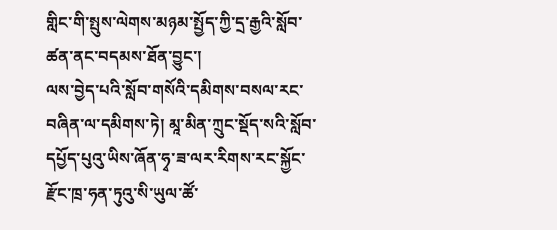གླིང་གི་སྤུས་ལེགས་མཉམ་སྤྱོད་ཀྱི་དྲ་རྒྱའི་སློབ་ཚན་ནང་བདམས་ཐོན་བྱུང་།
ལས་བྱེད་པའི་སློབ་གསོའི་དམིགས་བསལ་རང་བཞིན་ལ་དམིགས་ཏེ། མཱ་མིན་ཀྲུང་སྡོད་སའི་སློབ་དཔྱོད་པུའུ་ཡིས་ཞོན་ཧྭ་ཟ་ལར་རིགས་རང་སྐྱོང་རྫོང་ཁྲ་ཧན་ཏུའུ་སི་ཡུལ་ཚོ་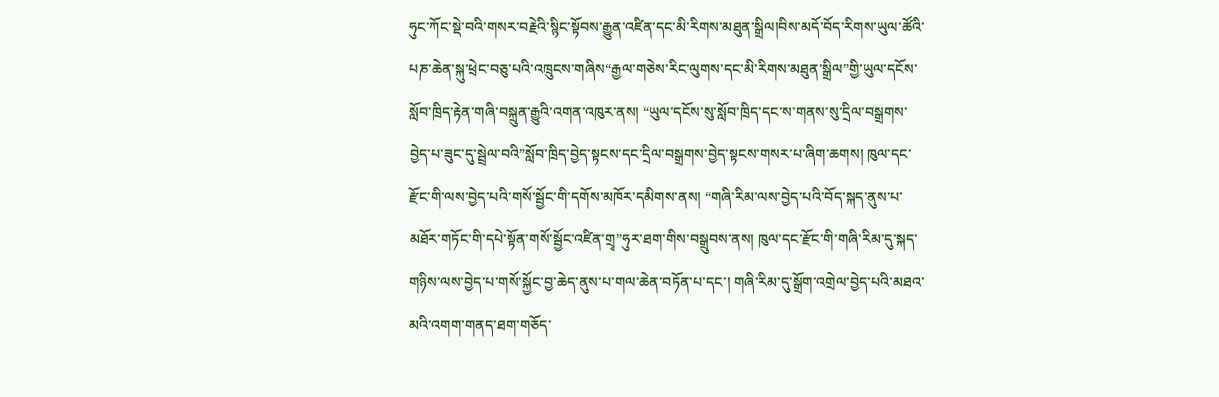ཧུང་ཀོང་སྡེ་བའི་གསར་བརྗེའི་སྙིང་སྟོབས་རྒྱུན་འཛིན་དང་མི་རིགས་མཐུན་སྒྲིལ།བིས་མདོ་བོད་རིགས་ཡུལ་ཚོའི་པཎ་ཆེན་སྐུ་ཕྲེང་བཅུ་པའི་འཁྲུངས་གཞིས“རྒྱལ་གཅེས་རིང་ལུགས་དང་མི་རིགས་མཐུན་སྒྲིལ”གྱི་ཡུལ་དངོས་སློབ་ཁྲིད་རྟེན་གཞི་བསྐྲུན་རྒྱུའི་འགན་འཁུར་ནས། “ཡུལ་དངོས་སུ་སློབ་ཁྲིད་དང་ས་གནས་སུ་དྲིལ་བསྒྲགས་བྱེད་པ་ཟུང་དུ་སྦྲེལ་བའི”སློབ་ཁྲིད་བྱེད་སྟངས་དང་དྲིལ་བསྒྲགས་བྱེད་སྟངས་གསར་པ་ཞིག་ཆགས། ཁུལ་དང་རྫོང་གི་ལས་བྱེད་པའི་གསོ་སྦྱོང་གི་དགོས་མཁོར་དམིགས་ནས། “གཞི་རིམ་ལས་བྱེད་པའི་བོད་སྐད་ནུས་པ་མཐོར་གཏོང་གི་དཔེ་སྟོན་གསོ་སྦྱོང་འཛིན་གྲྭ”ཧུར་ཐག་གིས་བསྒྲུབས་ནས། ཁུལ་དང་རྫོང་གི་གཞི་རིམ་དུ་སྐད་གཉིས་ལས་བྱེད་པ་གསོ་སྐྱོང་བྱ་ཆེད་ནུས་པ་གལ་ཆེན་བཏོན་པ་དང་། གཞི་རིམ་དུ་སྒྲོག་འགྲེལ་བྱེད་པའི་མཐའ་མའི་འགག་གནད་ཐག་གཅོད་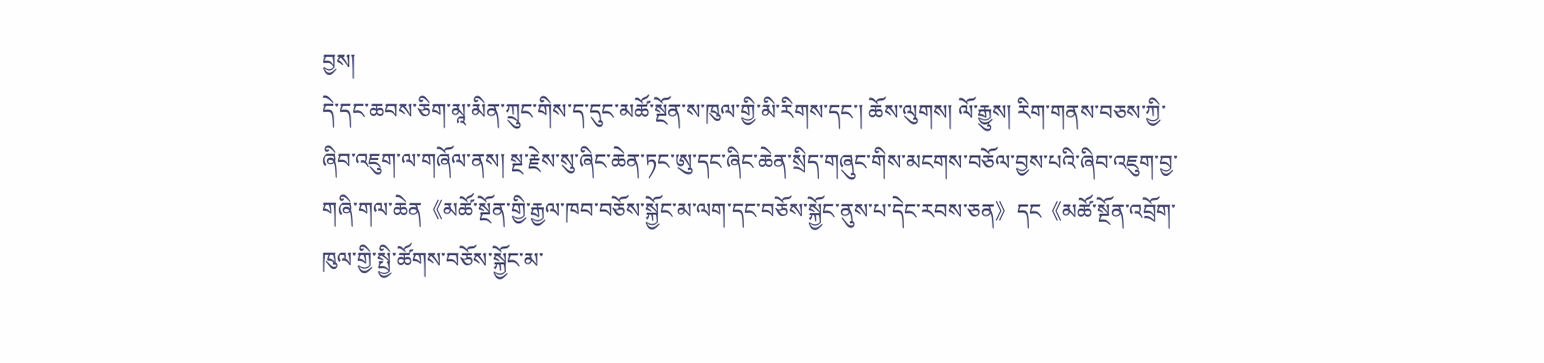བྱས།
དེ་དང་ཆབས་ཅིག་མཱ་མིན་ཀྲུང་གིས་ད་དུང་མཚོ་སྔོན་ས་ཁུལ་གྱི་མི་རིགས་དང་། ཆོས་ལུགས། ལོ་རྒྱུས། རིག་གནས་བཅས་ཀྱི་ཞིབ་འཇུག་ལ་གཞོལ་ནས། སྔ་རྗེས་སུ་ཞིང་ཆེན་ཏང་ཨུ་དང་ཞིང་ཆེན་སྲིད་གཞུང་གིས་མངགས་བཅོལ་བྱས་པའི་ཞིབ་འཇུག་བྱ་གཞི་གལ་ཆེན《མཚོ་སྔོན་གྱི་རྒྱལ་ཁབ་བཅོས་སྐྱོང་མ་ལག་དང་བཅོས་སྐྱོང་ནུས་པ་དེང་རབས་ཅན》དང《མཚོ་སྔོན་འབྲོག་ཁུལ་གྱི་སྤྱི་ཚོགས་བཅོས་སྐྱོང་མ་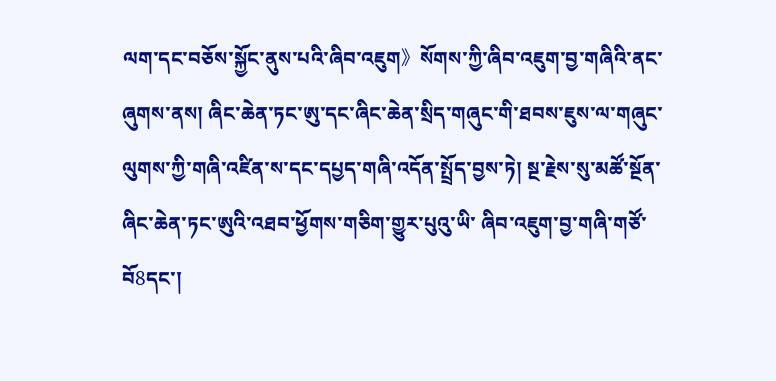ལག་དང་བཅོས་སྐྱོང་ནུས་པའི་ཞིབ་འཇུག》སོགས་ཀྱི་ཞིབ་འཇུག་བྱ་གཞིའི་ནང་ཞུགས་ནས། ཞིང་ཆེན་ཏང་ཨུ་དང་ཞིང་ཆེན་སྲིད་གཞུང་གི་ཐབས་ཇུས་ལ་གཞུང་ལུགས་ཀྱི་གཞི་འཛིན་ས་དང་དཔྱད་གཞི་འདོན་སྤྲོད་བྱས་ཏེ། སྔ་རྗེས་སུ་མཚོ་སྔོན་ཞིང་ཆེན་ཏང་ཨུའི་འཐབ་ཕྱོགས་གཅིག་གྱུར་པུའུ་ཡི་ ཞིབ་འཇུག་བྱ་གཞི་གཙོ་བོ8དང་།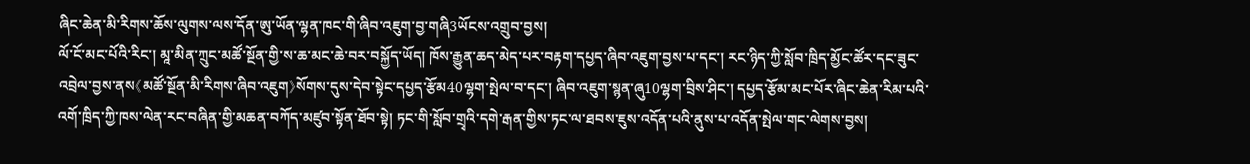ཞིང་ཆེན་མི་རིགས་ཆོས་ལུགས་ལས་དོན་ཨུ་ཡོན་ལྷན་ཁང་གི་ཞིབ་འཇུག་བྱ་གཞི3ཡོངས་འགྲུབ་བྱས།
ལོ་ངོ་མང་པོའི་རིང་། མཱ་མིན་ཀྲུང་མཚོ་སྔོན་གྱི་ས་ཆ་མང་ཆེ་བར་བསྐྱོད་ཡོད། ཁོས་རྒྱུན་ཆད་མེད་པར་བརྟག་དཔྱད་ཞིབ་འཇུག་བྱས་པ་དང་། རང་ཉིད་ཀྱི་སློབ་ཁྲིད་མྱོང་ཚོར་དང་ཟུང་འབྲེལ་བྱས་ནས《མཚོ་སྔོན་མི་རིགས་ཞིབ་འཇུག》སོགས་དུས་དེབ་སྟེང་དཔྱད་རྩོམ40ལྷག་སྤེལ་བ་དང་། ཞིབ་འཇུག་སྙན་ཞུ10ལྷག་བྲིས་ཤིང་། དཔྱད་རྩོམ་མང་པོར་ཞིང་ཆེན་རིམ་པའི་འགོ་ཁྲིད་ཀྱི་ཁས་ལེན་རང་བཞིན་གྱི་མཆན་བཀོད་མཛུབ་སྟོན་ཐོབ་སྟེ། ཏང་གི་སློབ་གྲྭའི་དགེ་རྒན་གྱིས་ཏང་ལ་ཐབས་ཇུས་འདོན་པའི་ནུས་པ་འདོན་སྤེལ་གང་ལེགས་བྱས།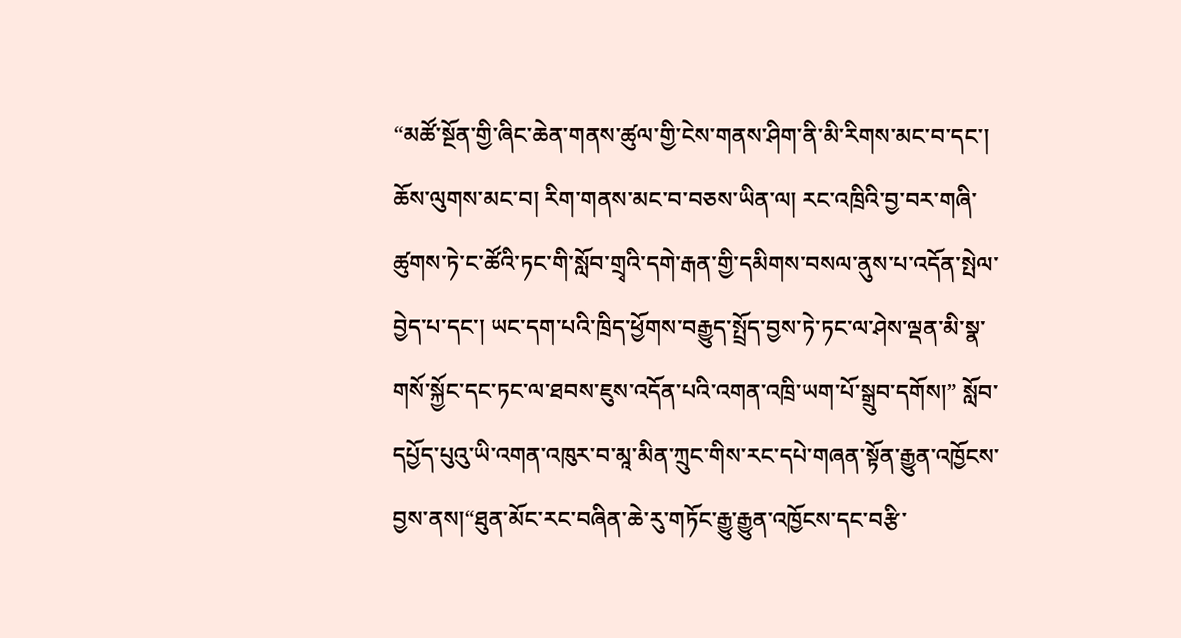“མཚོ་སྔོན་གྱི་ཞིང་ཆེན་གནས་ཚུལ་གྱི་ངེས་གནས་ཤིག་ནི་མི་རིགས་མང་བ་དང་། ཆོས་ལུགས་མང་བ། རིག་གནས་མང་བ་བཅས་ཡིན་ལ། རང་འཁྲིའི་བྱ་བར་གཞི་ཚུགས་ཏེ་ང་ཚོའི་ཏང་གི་སློབ་གྲྭའི་དགེ་རྒན་གྱི་དམིགས་བསལ་ནུས་པ་འདོན་སྤེལ་བྱེད་པ་དང་། ཡང་དག་པའི་ཁྲིད་ཕྱོགས་བརྒྱུད་སྤྲོད་བྱས་ཏེ་ཏང་ལ་ཤེས་ལྡན་མི་སྣ་གསོ་སྐྱོང་དང་ཏང་ལ་ཐབས་ཇུས་འདོན་པའི་འགན་འཁྲི་ཡག་པོ་སྒྲུབ་དགོས།” སློབ་དཔྱོད་པུའུ་ཡི་འགན་འཁུར་བ་མཱ་མིན་ཀྲུང་གིས་རང་དཔེ་གཞན་སྟོན་རྒྱུན་འཁྱོངས་བྱས་ནས།“ཐུན་མོང་རང་བཞིན་ཆེ་རུ་གཏོང་རྒྱུ་རྒྱུན་འཁྱོངས་དང་བརྩི་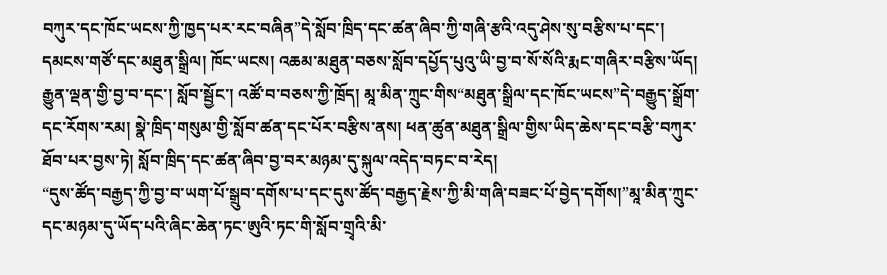བཀུར་དང་ཁོང་ཡངས་ཀྱི་ཁྱད་པར་རང་བཞིན”དེ་སློབ་ཁྲིད་དང་ཚན་ཞིབ་ཀྱི་གཞི་རྩའི་འདུ་ཤེས་སུ་བརྩིས་པ་དང་། དམངས་གཙོ་དང་མཐུན་སྒྲིལ། ཁོང་ཡངས། འཆམ་མཐུན་བཅས་སློབ་དཔྱོད་པུའུ་ཡི་བྱ་བ་སོ་སོའི་རྨང་གཞིར་བརྩིས་ཡོད།
རྒྱུན་ལྡན་གྱི་བྱ་བ་དང་། སློབ་སྦྱོང་། འཚོ་བ་བཅས་ཀྱི་ཁྲོད། མཱ་མིན་ཀྲུང་གིས“མཐུན་སྒྲིལ་དང་ཁོང་ཡངས”དེ་བརྒྱུད་སྒྲོག་དང་རོགས་རམ། སྣེ་ཁྲིད་གསུམ་གྱི་སློབ་ཚན་དང་པོར་བརྩིས་ནས། ཕན་ཚུན་མཐུན་སྒྲིལ་གྱིས་ཡིད་ཆེས་དང་བརྩི་བཀུར་ཐོབ་པར་བྱས་ཏེ། སློབ་ཁྲིད་དང་ཚན་ཞིབ་བྱ་བར་མཉམ་དུ་སྐུལ་འདེད་བཏང་བ་རེད།
“དུས་ཚོད་བརྒྱད་ཀྱི་བྱ་བ་ཡག་པོ་སྒྲུབ་དགོས་པ་དང་དུས་ཚོད་བརྒྱད་རྗེས་ཀྱི་མི་གཞི་བཟང་པོ་བྱེད་དགོས།”མཱ་མིན་ཀྲུང་དང་མཉམ་དུ་ཡོད་པའི་ཞིང་ཆེན་ཏང་ཨུའི་ཏང་གི་སློབ་གྲྭའི་མི་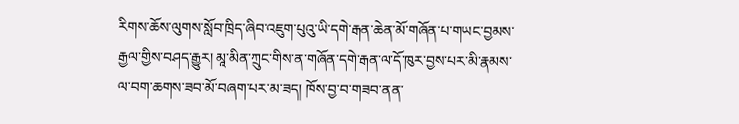རིགས་ཆོས་ལུགས་སློབ་ཁྲིད་ཞིབ་འཇུག་པུའུ་ཡི་དགེ་རྒན་ཆེན་མོ་གཞོན་པ་གཡང་བྱམས་རྒྱལ་གྱིས་བཤད་རྒྱུར། མཱ་མིན་ཀྲུང་གིས་ན་གཞོན་དགེ་རྒན་ལ་དོ་ཁུར་བྱས་པར་མི་རྣམས་ལ་བག་ཆགས་ཟབ་མོ་བཞག་པར་མ་ཟད། ཁོས་བྱ་བ་གཟབ་ནན་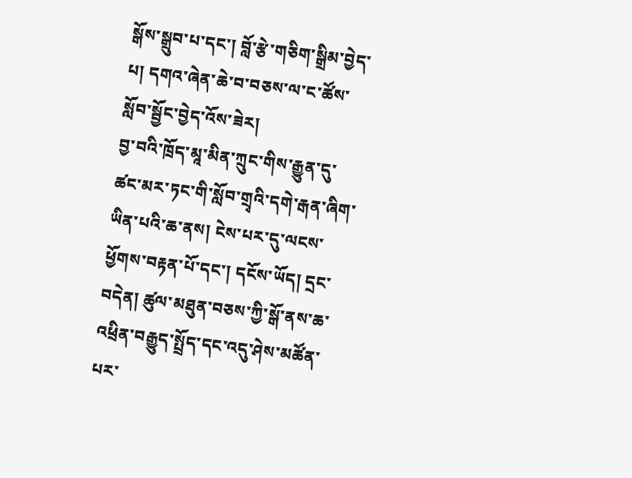སྒོས་སྒྲུབ་པ་དང་། བློ་རྩེ་གཅིག་སྒྲིམ་བྱེད་པ། དགའ་ཞེན་ཆེ་བ་བཅས་ལ་ང་ཚོས་སློབ་སྦྱོང་བྱེད་འོས་ཟེར།
བྱ་བའི་ཁྲོད་མཱ་མིན་ཀྲུང་གིས་རྒྱུན་དུ་ཚང་མར་ཏང་གི་སློབ་གྲྭའི་དགེ་རྒན་ཞིག་ཡིན་པའི་ཆ་ནས། ངེས་པར་དུ་ལངས་ཕྱོགས་བརྟན་པོ་དང་། དངོས་ཡོད། དྲང་བདེན། ཚུལ་མཐུན་བཅས་ཀྱི་སྒོ་ནས་ཆ་འཕྲིན་བརྒྱུད་སྤྲོད་དང་འདུ་ཤེས་མཚོན་པར་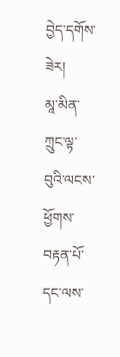བྱེད་དགོས་ཟེར།
མཱ་མིན་ཀྲུང་ལྟ་བུའི་ལངས་ཕྱོགས་བརྟན་པོ་དང་ལས་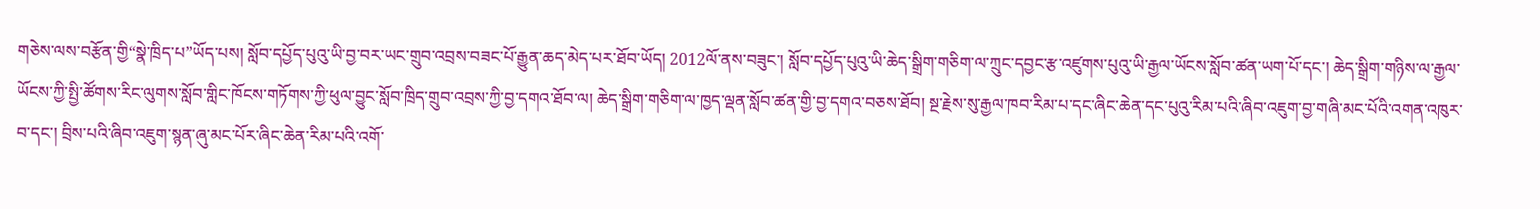གཅེས་ལས་བརྩོན་གྱི“སྣེ་ཁྲིད་པ”ཡོད་པས། སློབ་དཔྱོད་པུའུ་ཡི་བྱ་བར་ཡང་གྲུབ་འབྲས་བཟང་པོ་རྒྱུན་ཆད་མེད་པར་ཐོབ་ཡོད། 2012ལོ་ནས་བཟུང་། སློབ་དཔྱོད་པུའུ་ཡི་ཆེད་སྒྲིག་གཅིག་ལ་ཀྲུང་དབྱང་རྩ་འཛུགས་པུའུ་ཡི་རྒྱལ་ཡོངས་སློབ་ཚན་ཡག་པོ་དང་། ཆེད་སྒྲིག་གཉིས་ལ་རྒྱལ་ཡོངས་ཀྱི་སྤྱི་ཚོགས་རིང་ལུགས་སློབ་གླིང་ཁོངས་གཏོགས་ཀྱི་ཕུལ་བྱུང་སློབ་ཁྲིད་གྲུབ་འབྲས་ཀྱི་བྱ་དགའ་ཐོབ་ལ། ཆེད་སྒྲིག་གཅིག་ལ་ཁྱད་ལྡན་སློབ་ཚན་གྱི་བྱ་དགའ་བཅས་ཐོབ། སྔ་རྗེས་སུ་རྒྱལ་ཁབ་རིམ་པ་དང་ཞིང་ཆེན་དང་པུའུ་རིམ་པའི་ཞིབ་འཇུག་བྱ་གཞི་མང་པོའི་འགན་འཁུར་བ་དང་། བྲིས་པའི་ཞིབ་འཇུག་སྙན་ཞུ་མང་པོར་ཞིང་ཆེན་རིམ་པའི་འགོ་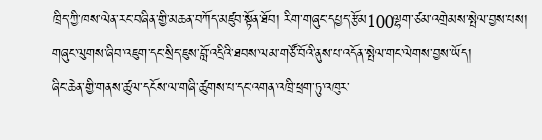ཁྲིད་ཀྱི་ཁས་ལེན་རང་བཞིན་གྱི་མཆན་བཀོད་མཛུབ་སྟོན་ཐོབ། རིག་གཞུང་དཔྱད་རྩོམ100ལྷག་ཙམ་འགྲེམས་སྤེལ་བྱས་པས། གཞུང་ལུགས་ཞིབ་འཇུག་དང་སྲིད་ཇུས་བློ་འདྲིའི་ཐབས་ལམ་གཙོ་བོའི་ནུས་པ་འདོན་སྤེལ་གང་ལེགས་བྱས་ཡོད།
ཞིང་ཆེན་གྱི་གནས་ཚུལ་དངོས་ལ་གཞི་ཚུགས་པ་དང་འགན་འཁྲི་ཕྲག་ཏུ་འཁུར་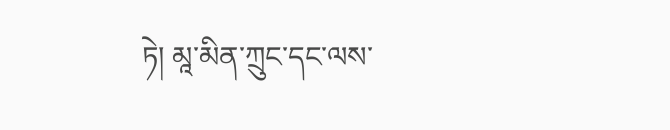ཏེ། མཱ་མིན་ཀྲུང་དང་ལས་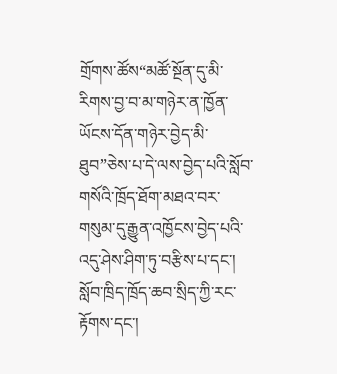གྲོགས་ཚོས“མཚོ་སྔོན་དུ་མི་རིགས་བྱ་བ་མ་གཉེར་ན་ཁྱོན་ཡོངས་དོན་གཉེར་བྱེད་མི་ཐུབ”ཅེས་པ་དེ་ལས་བྱེད་པའི་སློབ་གསོའི་ཁྲོད་ཐོག་མཐའ་བར་གསུམ་དུ་རྒྱུན་འཁྱོངས་བྱེད་པའི་འདུ་ཤེས་ཤིག་ཏུ་བརྩིས་པ་དང་། སློབ་ཁྲིད་ཁྲོད་ཆབ་སྲིད་ཀྱི་རང་རྟོགས་དང་།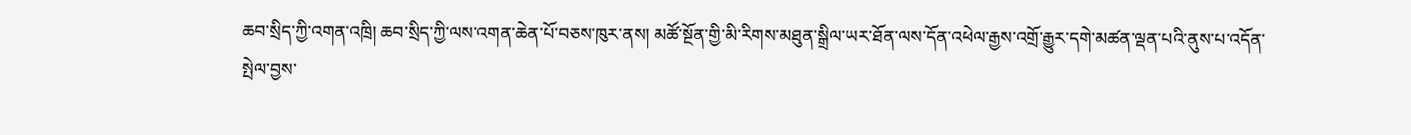ཆབ་སྲིད་ཀྱི་འགན་འཁྲི། ཆབ་སྲིད་ཀྱི་ལས་འགན་ཆེན་པོ་བཅས་ཁུར་ནས། མཚོ་སྔོན་གྱི་མི་རིགས་མཐུན་སྒྲིལ་ཡར་ཐོན་ལས་དོན་འཕེལ་རྒྱས་འགྲོ་རྒྱུར་དགེ་མཚན་ལྡན་པའི་ནུས་པ་འདོན་སྤེལ་བྱས་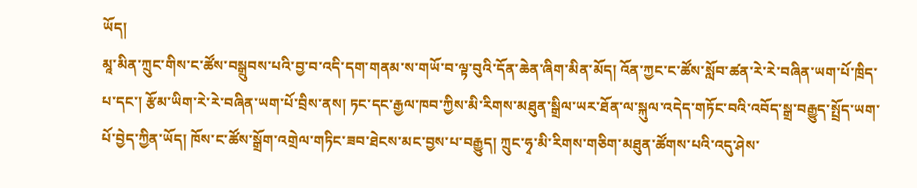ཡོད།
མཱ་མིན་ཀྲུང་གིས་ང་ཚོས་བསྒྲུབས་པའི་བྱ་བ་འདི་དག་གནམ་ས་གཡོ་བ་ལྟ་བུའི་དོན་ཆེན་ཞིག་མིན་མོད། འོན་ཀྱང་ང་ཚོས་སློབ་ཚན་རེ་རེ་བཞིན་ཡག་པོ་ཁྲིད་པ་དང་། རྩོམ་ཡིག་རེ་རེ་བཞིན་ཡག་པོ་བྲིས་ནས། ཏང་དང་རྒྱལ་ཁབ་ཀྱིས་མི་རིགས་མཐུན་སྒྲིལ་ཡར་ཐོན་ལ་སྐུལ་འདེད་གཏོང་བའི་འབོད་སྒྲ་བརྒྱུད་སྤྲོད་ཡག་པོ་བྱེད་ཀྱིན་ཡོད། ཁོས་ང་ཚོས་སྒྲོག་འགྲེལ་གཏིང་ཟབ་ཐེངས་མང་བྱས་པ་བརྒྱུད། ཀྲུང་ཧྭ་མི་རིགས་གཅིག་མཐུན་ཚོགས་པའི་འདུ་ཤེས་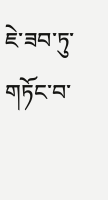ཇེ་ཟབ་ཏུ་གཏོང་བ་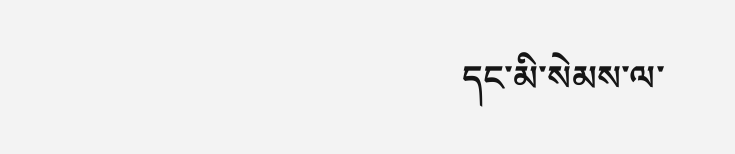དང་མི་སེམས་ལ་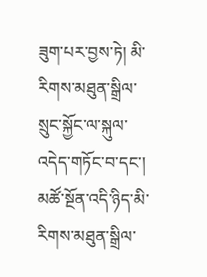ཟུག་པར་བྱས་ཏེ། མི་རིགས་མཐུན་སྒྲིལ་སྲུང་སྐྱོང་ལ་སྐུལ་འདེད་གཏོང་བ་དང་། མཚོ་སྔོན་འདི་ཉིད་མི་རིགས་མཐུན་སྒྲིལ་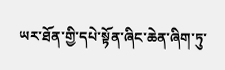ཡར་ཐོན་གྱི་དཔེ་སྟོན་ཞིང་ཆེན་ཞིག་ཏུ་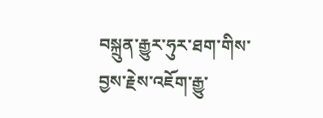བསྐྲུན་རྒྱུར་ཧུར་ཐག་གིས་བྱས་རྗེས་འཇོག་རྒྱུ་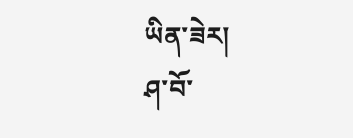ཡིན་ཟེར།
ཤ་བོ་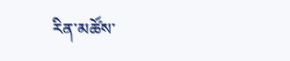རིན་མཚོས་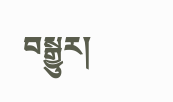བསྒྱུར།